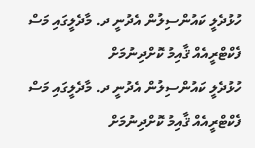ހުޅުދެލީ ކައުންސިލުން އެދުނީ ދ. މާދެލީގައި މަސް ފެކްޓްރީއެއް ޤާއިމު ކޮށްދިނުމަށް
ހުޅުދެލީ ކައުންސިލުން އެދުނީ ދ. މާދެލީގައި މަސް ފެކްޓްރީއެއް ޤާއިމު ކޮށްދިނުމަށް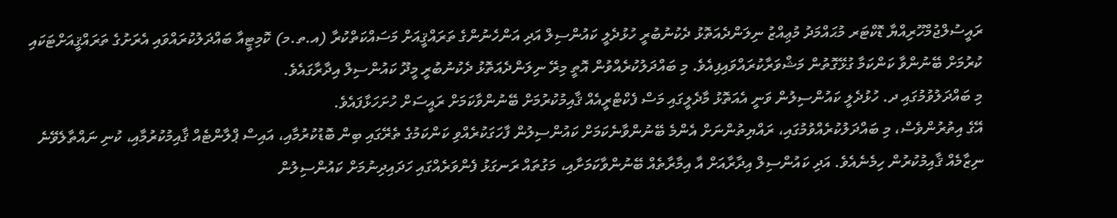ރައީސުލްޖުމްހޫރިއްޔާ ޑޮކްޓަރ މުޙައްމަދު މުޢިއްޒު ނިލަންދެއަތޮޅު ދެކުނުބުރީ ހުޅުދެލީ ކައުންސިލް އަދި އަންހެނުންގެ ތަރައްޤީއަށް މަސައްކަތްކުރާ (އ.ތ.މ) ކޮމިޓީއާ ބައްދަލުކުރައްވައި އެރަށުގެ ތަރައްޤީއަށްޓަކައި ކުރުމަށް ބޭނުންވާ ކަންކަމާ ގުޅޭގޮތުން މަޝްވަރާކުރައްވައިފިއެވެ. މި ބައްދަލުކުރެއްވުން އޮތީ މިރޭ ނިލަންދެއަތޮޅު ދެކުނުބުރީ މީދޫ ކައުންސިލް އިދާރާގައެވެ.
މި ބައްދަލުވުމުގައި ދ. ހުޅުދެލީ ކައުންސިލުން ވަނީ އެއަތޮޅު މާދެލީގައި މަސް ފެކްޓްރީއެއް ޤާއިމުކުރުމަށް ބޭނުންވާކަމަށް ރައީސަށް ހުށަހަޅާފައެވެ.
އޭގެ އިތުރުންވެސް، މި ބައްދަލުކުރެއްވުމުގައި، ރައްޔިތުންނަށް އެންމެ ބޭނުންވާނެކަމަށް ކައުންސިލުން ފާހަގަކުރެއްވި ކަންކަމުގެ ތެރޭގައި ބިން ބޮޑުކުރުމާއި، އައިސް ޕްލާންޓެއް ޤާއިމުކުރުމާއި، ކުނި ނައްތާލެވޭނެ ނިޒާމެއް ޤާއިމުކުރުން ހިމެނެއެވެ. އަދި ކައުންސިލް އިދާރާއަށް އާ އިމާރާތެއް ބޭނުންވާކަމަށާއި، މަގުތައް ރަނގަޅު ފެންވަރެއްގައި ހަދައިދިނުމަށް ކައުންސިލުން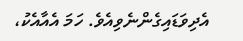އެދިވަޑައިގެންނެވިއެވެ. ހަމަ އެއާއެކު،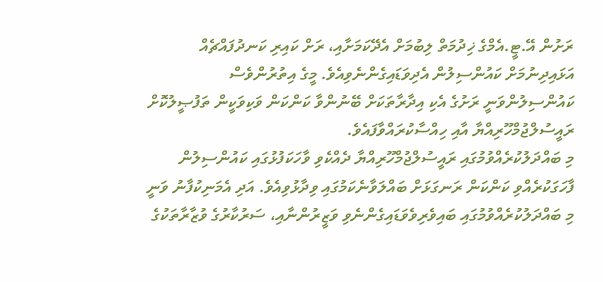ރަށުން އޭ.ޓީ.އެމްގެ ޚިދުމަތް ލިބުމަށް އެދޭކަމަށާއި، ރަށް ކައިރި ކަނދުފައްޗެއް އަޅައިދިނުމަށް ކައުންސިލުން އެދިވަޑައިގެންނެވިއެވެ. މީގެ އިތުރުންވެސް ކައުންސިލުންވަނީ ރަށުގެ އެކި އިދާރާތަކަށް ބޭނުންވާ ކަންކަން ވަކިވަކީން ތަފުޞީލުކޮށް ރައީސުލްޖުމްހޫރިއްޔާ އާއި ހިއްސާކުރައްވާފައެވެ.
މި ބައްދަލުކުރެއްވުމުގައި ރައީސުލްޖުމްހޫރިއްޔާ ދެއްކެވި ވާހަކަފުޅުގައި ކައުންސިލުން ފާހަގަކުރެއްވި ކަންކަން ރަނގަޅަށް ބައްލަވާނެކަމުގައި ވިދާޅުވިއެވެ. އަދި އެމަނިކުފާނު ވަނީ މި ބައްދަލުކުރެއްވުމުގައި ބައިވެރިވެވަޑައިގެންނެވި ވަޒީރުންނާއި، ސަރުކާރުގެ ވުޒާރާތަކުގެ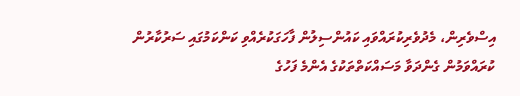އިސްވެރިން، މެދުވެރިކުރައްވައި ކައުންސިލުން ފާހަގަކުރެއްވި ކަންކަމުގައި ސަރުކާރުން ކުރައްވަމުން ގެންދަވާ މަސައްކަތްތަކުގެ އެންމެ ފަހުގެ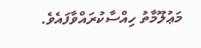މަޢުލޫމާތު ހިއްސާކުރައްވާފައެވެ.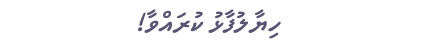ހިޔާލުފާޅު ކުރައްވާ!